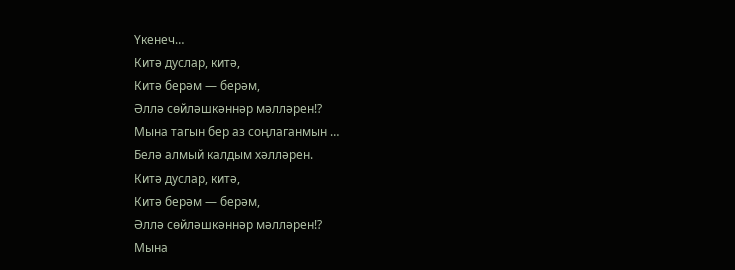Үкенеч…
Китә дуслар, китә,
Китә берәм — берәм,
Әллә сөйләшкәннәр мәлләрен!?
Мына тагын бер аз соңлаганмын …
Белә алмый калдым хәлләрен.
Китә дуслар, китә,
Китә берәм — берәм,
Әллә сөйләшкәннәр мәлләрен!?
Мына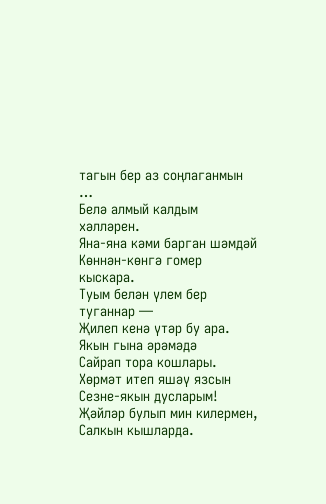тагын бер аз соңлаганмын …
Белә алмый калдым хәлләрен.
Яна-яна кәми барган шәмдәй
Көннән-көнгә гомер кыскара.
Туым белән үлем бер туганнар —
Җилеп кенә үтәр бу ара.
Якын гына әрәмәдә
Сайрап тора кошлары.
Хөрмәт итеп яшәү язсын
Сезне-якын дусларым!
Җәйләр булып мин килермен,
Салкын кышларда.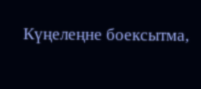Күңелеңне боексытма,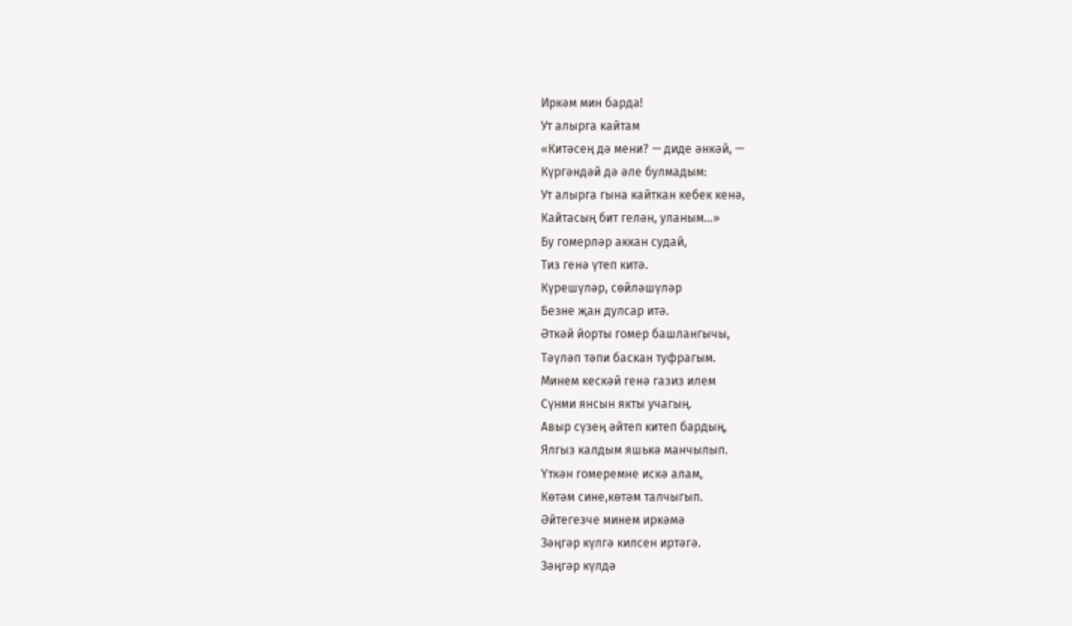Иркәм мин барда!
Ут алырга кайтам
«Китәсең дә мени? — диде әнкәй, —
Күргәндәй дә әле булмадым:
Ут алырга гына кайткан кебек кенә,
Кайтасың бит гелән, уланым…»
Бу гомерләр аккан судай,
Тиз генә үтеп китә.
Күрешүләр, сөйләшүләр
Безне җан дулсар итә.
Әткәй йорты гомер башлангычы,
Тәүләп тәпи баскан туфрагым.
Минем кескәй генә газиз илем
Сүнми янсын якты учагың.
Авыр сүзең әйтеп китеп бардың,
Ялгыз калдым яшькә манчылып.
Үткән гомеремне искә алам,
Көтәм сине,көтәм талчыгып.
Әйтегезче минем иркәмә
Зәңгәр күлгә килсен иртәгә.
Зәңгәр күлдә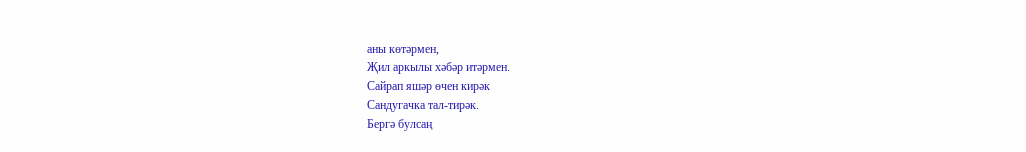аны көтәрмен,
Җил аркылы хәбәр итәрмен.
Сайрап яшәр өчен кирәк
Сандугачка тал-тирәк.
Бергә булсаң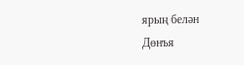ярың белән
Дөнъя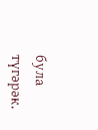була түгәрәк.